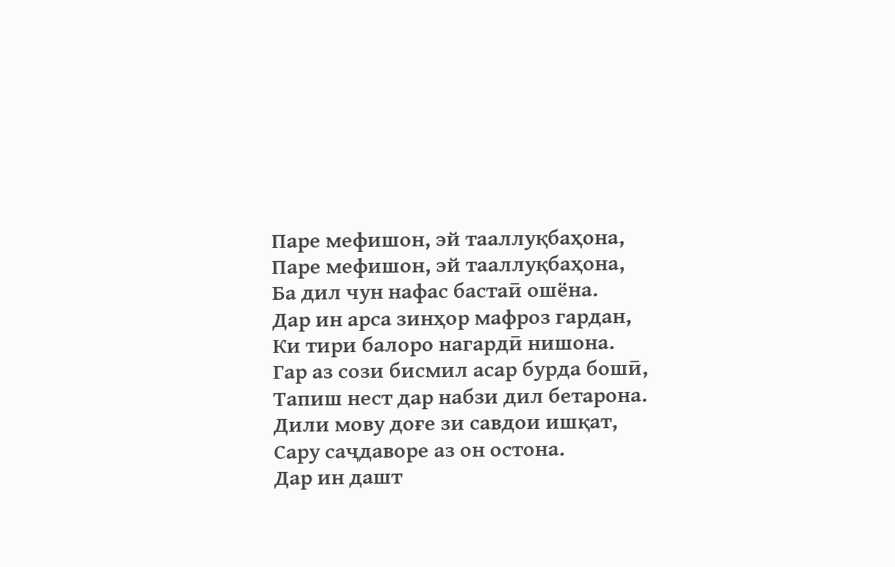Паре мефишон, эй тааллуқбаҳона,
Паре мефишон, эй тааллуқбаҳона,
Ба дил чун нафас бастаӣ ошёна.
Дар ин арса зинҳор мафроз гардан,
Ки тири балоро нагардӣ нишона.
Гар аз сози бисмил асар бурда бошӣ,
Тапиш нест дар набзи дил бетарона.
Дили мову доғе зи савдои ишқат,
Сару саҷдаворе аз он остона.
Дар ин дашт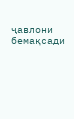ҷавлони бемақсади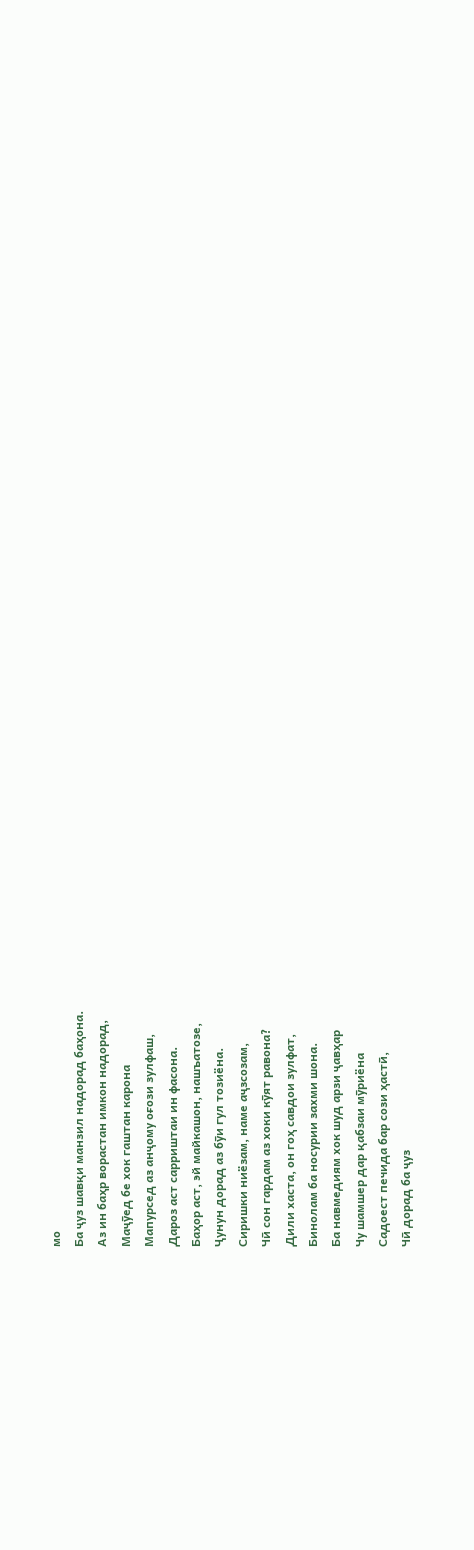мо
Ба ҷуз шавқи манзил надорад баҳона.
Аз ин баҳр ворастан имкон надорад,
Маҷӯед бе хок гаштан карона
Мапурсед аз анҷому оғози зулфаш,
Дароз аст сарриштаи ин фасона.
Баҳор аст, эй майкашон, нашъатозе,
Ҷунун дорад аз бӯи гул тозиёна.
Сиришки ниёзам, наме аҷзсозам,
Чӣ сон гардам аз хоки кӯят равона?
Дили хаста, он гоҳ савдои зулфат,
Бинолам ба носурии захми шона.
Ба навмедиям хок шуд арзи ҷавҳар
Чу шамшер дар қабзаи мӯриёна
Садоест печида бар сози ҳастӣ,
Чӣ дорад ба ҷуз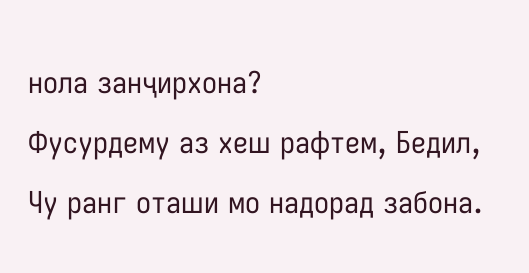нола занҷирхона?
Фусурдему аз хеш рафтем, Бедил,
Чу ранг оташи мо надорад забона.